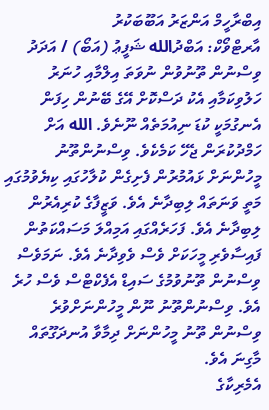އިބްރާހީމް އަންޒަރު އަބޫބަކުރު
އާރޓްވޯކް: އަބްދުالله ޝަފީޢު (އަބޯ) / އަދަދު
ވިސްނުން ތޫނުވުން ނުވަތަ އިލްމާއި ހުނަރު ހަލުވިކަމާއި އެކު ދަސްކޮށް އޭގެ ބޭނުން ހިފަން އެނގުމަކީ ކުޑަ ނިއުމަތެއް ނޫނެވެ. الله އަށް ހަމްދުކުރަން ޖެހޭ ކަމެކެވެ. ވިސްނުންތޫނު މީހުންނަށް ޅައުމުރުން ފެށިގެން ކުލާހުގައި ކިޔެވުމުގައި މަތީ ވަނަތައް ލިބިދާނެ އެވެ. ވަޒީފާގެ ކުރިއެރުން ލިބިދާނެ އެވެ. ފަހަރެއްގައި އަމިއްލަ މަސައްކަތުން ފައިސާވެރި މީހަކަށް ވެސް ވެވިދާނެ އެވެ. ނަމަވެސް ވިސްނުން ތޫނުވުމުގެ ސައިޑް އެފެކްޓްސް ވެސް ހުރެ އެވެ. ވިސްނުންތޫނު ނޫން މީހުންނަށްވުރެ ވިސްނުން ތޫނު މީހުންނަށް ދިމާވާ އުނދަގޫތައް މާގިނަ އެވެ.
އެމެރިކާގެ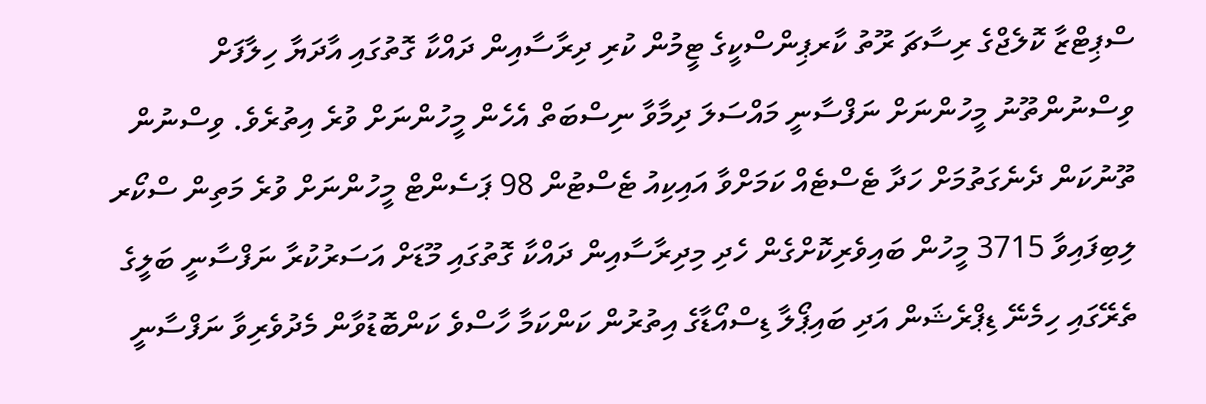ސްޕިޓްޒާ ކޮލެޖްގެ ރިސާޗަ ރޫތު ކާރޕިންސްކީގެ ޓީމުން ކުރި ދިރާސާއިން ދައްކާ ގޮތުގައި އާދަޔާ ހިލާފަށް ވިސްނުންތޫނު މީހުންނަށް ނަފްސާނީ މައްސަލަ ދިމާވާ ނިސްބަތް އެހެން މީހުންނަށް ވުރެ އިތުރެވެ. ވިސްނުން ތޫނުކަން ދެނެގަތުމަށް ހަދާ ޓެސްޓެއް ކަމަށްވާ އައިކިއު ޓެސްޓުން 98 ޕަސެންޓް މީހުންނަށް ވުރެ މަތިން ސްކޯރ ލިބިފައިވާ 3715 މީހުން ބައިވެރިކޮށްގެން ހެދި މިދިރާސާއިން ދައްކާ ގޮތުގައި މޫޑަށް އަސަރުކުރާ ނަފްސާނީ ބަލީގެ ތެރޭގައި ހިމެނޭ ޑިޕްރެޝަން އަދި ބައިޕޯލާ ޑިސްއޯޑާގެ އިތުރުން ކަންކަމާ ހާސްވެ ކަންބޮޑުވާން މެދުވެރިވާ ނަފްސާނީ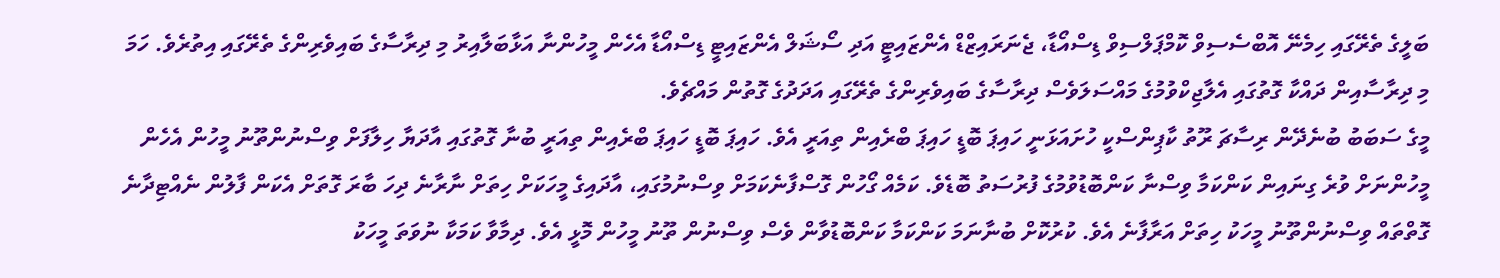ބަލީގެ ތެރޭގައި ހިމެނޭ އޮބްސެސިވް ކޮމްޕަލްސިވް ޑިސްއޯޑާ، ޖެނަރައިޒްޑް އެންޒައިޓީ އަދި ސޯޝަލް އެންޒައިޓީ ޑިސްއޯޑާ އެހެން މީހުންނާ އަޅާބަލާއިރު މި ދިރާސާގެ ބައިވެރިންގެ ތެރޭގައި އިތުރެވެ. ހަމަ މި ދިރާސާއިން ދައްކާ ގޮތުގައި އެލާޖިކްވުމުގެ މައްސަލަވެސް ދިރާސާގެ ބައިވެރިންގެ ތެރޭގައި އަދަދުގެ ގޮތުން މައްޗެވެ.
މީގެ ސަބަބު ބުނެދޭން ރިސާޗަ ރޫތު ކާޕިންސްކީ ހުށައަޅަނީ ހައިޕަ ބޮޑީ ހައިޕަ ބްރެއިން ތިއަރީ އެވެ. ހައިޕަ ބޮޑީ ހައިޕަ ބްރެއިން ތިއަރީ ބުނާ ގޮތުގައި އާދަޔާ ހިލާފަށް ވިސްނުންތޫނު މީހުން އެހެން މީހުންނަށް ވުރެ ގިނައިން ކަންކަމާ ވިސްނާ ކަންބޮޑުވުމުގެ ފުރުސަތު ބޮޑެވެ. ކަމެއް ގޯހުން ގޮސްފާނެކަމަށް ވިސްނުމުގައި، އާދައިގެ މީހަކަށް ހިތަށް ނާރާނެ ދިހަ ބާރަ ގޮތަށް އެކަން ފާލުން ނެއްޓިދާނެ ގޮތްތައް ވިސްނުންތޫނު މީހަކު ހިތަށް އަރާފާނެ އެވެ. ކުރުކޮށް ބުނާނަމަ ކަންކަމާ ކަންބޮޑުވާން ވެސް ވިސްނުން ތޫނު މީހުން މޮޅީ އެވެ. ދިމާވާ ކަމަކާ ނުވަތަ މީހަކު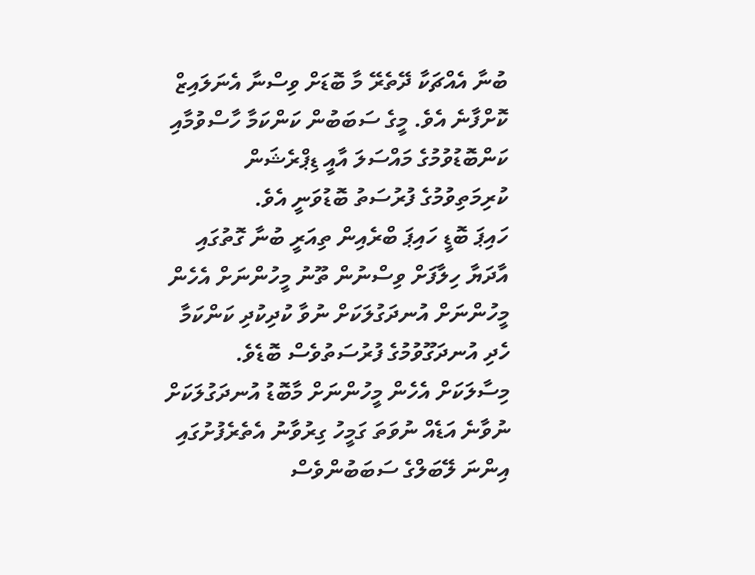ބުނާ އެއްޗަކާ ދޭތެރޭ މާ ބޮޑަށް ވިސްނާ އެނަލައިޒް ކޮށްފާނެ އެވެ. މީގެ ސަބަބުން ކަންކަމާ ހާސްވުމާއި ކަންބޮޑުވުމުގެ މައްސަލަ އާއީ ޑިޕްރެޝަން ކުރިމަތިވުމުގެ ފުރުސަތު ބޮޑުވަނީ އެވެ.
ހައިޕަ ބޮޑީ ހައިޕަ ބްރެއިން ތިއަރީ ބުނާ ގޮތުގައި އާދަޔާ ހިލާފަށް ވިސްނުން ތޫނު މީހުންނަށް އެހެން މީހުންނަށް އުނދަގުލަކަށް ނުވާ ކުދިކުދި ކަންކަމާ ހެދި އުނދަގޫވުމުގެ ފުރުސަތުވެސް ބޮޑެވެ. މިސާލަކަށް އެހެން މީހުންނަށް މާބޮޑު އުނދަގުލަކަށް ނުވާނެ އަޑެއް ނުވަތަ ގަމީހު ގިރުވާނު އެތެރެފުށުގައި އިންނަ ލޭބަލްގެ ސަބަބުންވެސް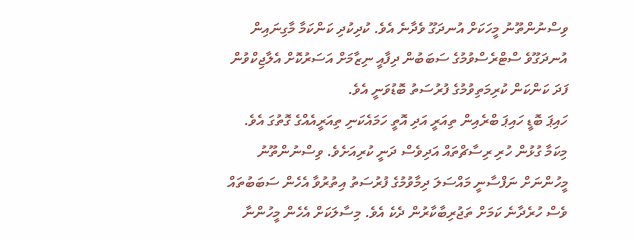ވިސްނުންތޫނު މީހަކަށް އުނދަގޫ ވެދާނެ އެވެ. ކުދިކުދި ކަންކަމާ މާގިނައިން އުނދަގޫވެ ސްޓްރެސްވުމުގެ ސަބަބުން ދިފާއީ ނިޒާމަށް އަސަރުކޮށް އެލާޖިކްވުން ފަދަ ކަންކަން ކުރިމަތިވުމުގެ ފުރުސަތު ބޮޑުވަނީ އެވެ.
ހައިޕަ ބޮޑީ ހައިޕަ ބްރެއިން ތިއަރީ އަދި އޮތީ ހަމައެކަނި ތިއަރީއެއްގެ ގޮތުގަ އެވެ. މިކަމާ ގުޅުން ހުރި ރިސާޗްތައް އަދިވެސް ދަނީ ކުރިއަށެވެ. ވިސްނުންތޫނު މީހުންނަށް ނަފްސާނީ މައްސަލަ ދިމާވުމުގެ ފުރުސަތު އިތުރުވާ އެހެން ސަބަބުތައް ވެސް ހުރެދާނެ ކަމަށް ތަޖުރިބާކާރުން ދެކެ އެވެ. މިސާލަކަށް އެހެން މީހުންނާ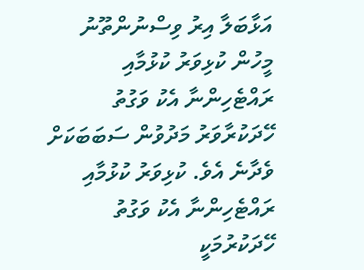އަޅާބަލާ އިރު ވިސްނުންތޫނު މީހުން ކުޅިވަރު ކުޅުމާއި ރައްޓެހިންނާ އެކު ވަގުތު ހޭދަކުރާވަރު މަދުވުން ސަބަބަކަށް ވެދާނެ އެވެ. ކުޅިވަރު ކުޅުމާއި ރައްޓެހިންނާ އެކު ވަގުތު ހޭދަކުރުމަކީ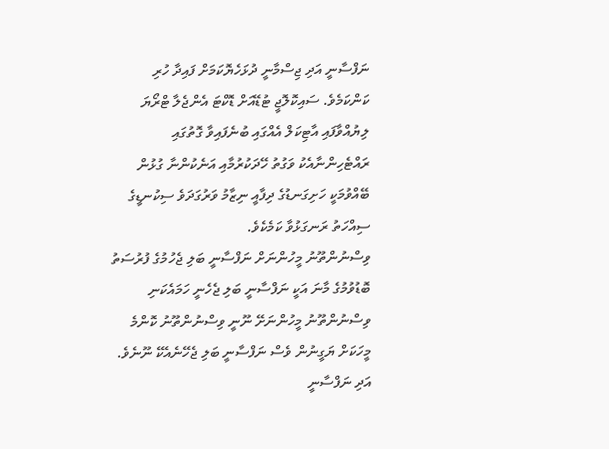ނަފްސާނީ އަދި ޖިސްމާނީ ދުޅަހެޔޮކަމަށް ފައިދާ ހުރި ކަންކަމެވެ. ސައިކޮލޮޖީ ޓުޑޭއަށް ޑޮކްޓަ އެންޖެލާ ޓްރޯޔަ ލިޔުއްވާފައި އާޓިކަލް އެއްގައި ބުނެފައިވާ ގޮތުގައި ރައްޓެހިންނާއެކު ވަގުތު ހޭދަކުރުމާއި އަނެކުންނާ ގުޅުން ބޭއްވުމަކީ ހަށިގަނޑުގެ ދިފާއީ ނިޒާމު ވަރުގަދަވެ ސިކުނޑީގެ ސިއްހަތު ރަނގަޅުވާ ކަމެކެވެ.
ވިސްނުންތޫނު މީހުންނަށް ނަފްސާނީ ބަލި ޖެހުމުގެ ފުރުސަތު ބޮޑުވުމުގެ މާނަ އަކީ ނަފްސާނީ ބަލި ޖެހެނީ ހަމައެކަނި ވިސްނުންތޫނު މީހުންނަށޭ ނޫނީ ވިސްނުންތޫނު ކޮންމެ މީހަކަށް ޔަގީނުން ވެސް ނަފްސާނީ ބަލި ޖެހޭނެއެކޭ ނޫނެވެ. އަދި ނަފްސާނީ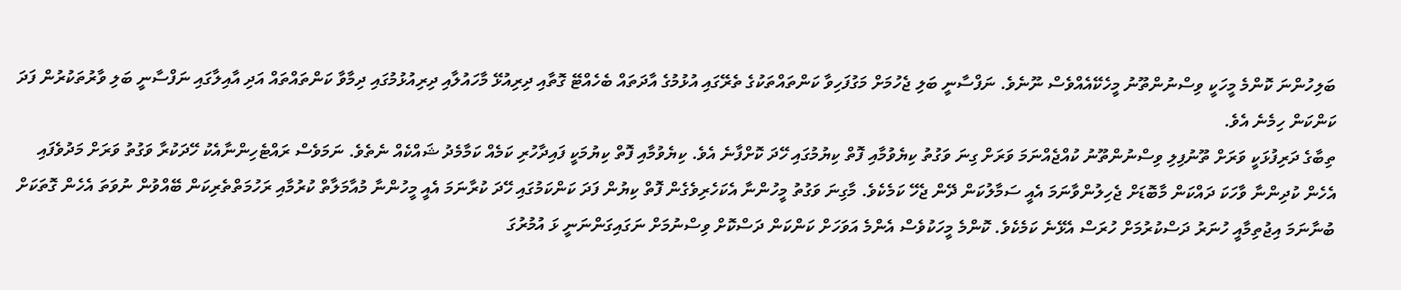ބަލިހުންނަ ކޮންމެ މީހަކީ ވިސްނުންތޫނު މީހެކޭއެއްވެސް ނޫނެވެ. ނަފްސާނީ ބަލި ޖެހުމަށް މަގުފަހިވާ ކަންތައްތަކުގެ ތެރޭގައި އުޅުމުގެ އާދަތައް ބެހެއްޓޭ ގޮތާއި ދިރިއުޅޭ މާހައުލާއި ދިރިއުޅުމުގައި ދިމާވާ ކަންތައްތައް އަދި އާއިލާގައި ނަފްސާނީ ބަލި ވާރުތަކުރުން ފަދަ ކަންކަން ހިމެނެ އެވެ.
ތިބާގެ ދަރިފުޅަކީ ވަރަށް ތޫނުފިލި ވިސްނުންތޫނު ކުއްޖެއްނަމަ ވަރަށް ގިނަ ވަގުތު ކިޔެވުމާއި ފޮތް ކިޔުމުގައި ހޭދަ ކޮށްފާނެ އެވެ. ކިޔެވުމާއި ފޮތް ކިޔުމަކީ ފައިދާހުރި ކަމެއް ކަމާމެދު ޝައްކެއް ނެތެވެ. ނަމަވެސް ރައްޓެހިންނާއެކު ހޭދަކުރާ ވަގުތު ވަރަށް މަދުވެފައި އެހެން ކުދިންނާ ވާހަކަ ދައްކަން މާބޮޑަށް ޖެހިލުންވާނަމަ އެއީ ސަމާލުކަން ދޭން ޖެހޭ ކަމެކެވެ. މާގިނަ ވަގުތު މީހުންނާ އެކަހެރިވެގެން ފޮތް ކިޔުން ފަދަ ކަންކަމުގައި ހޭދަ ކުރާނަމަ އެއީ މީހުންނާ މުއާމަލާތް ކުރުމާއި ރަހުމަތްތެރިކަން ބޭއްވުން ނުވަތަ އެހެން ގޮތަކަށް ބުނާނަމަ އިޖުތިމާއީ ހުނަރު ދަސްކުރުމަށް ހުރަސް އެޅޭނެ ކަމެކެވެ. ކޮންމެ މީހަކުވެސް އެންމެ އަވަހަށް ކަންކަން ދަސްކޮށް ވިސްނުމަށް ނަގައިގަންނަނީ ޅަ އުމުރުގަ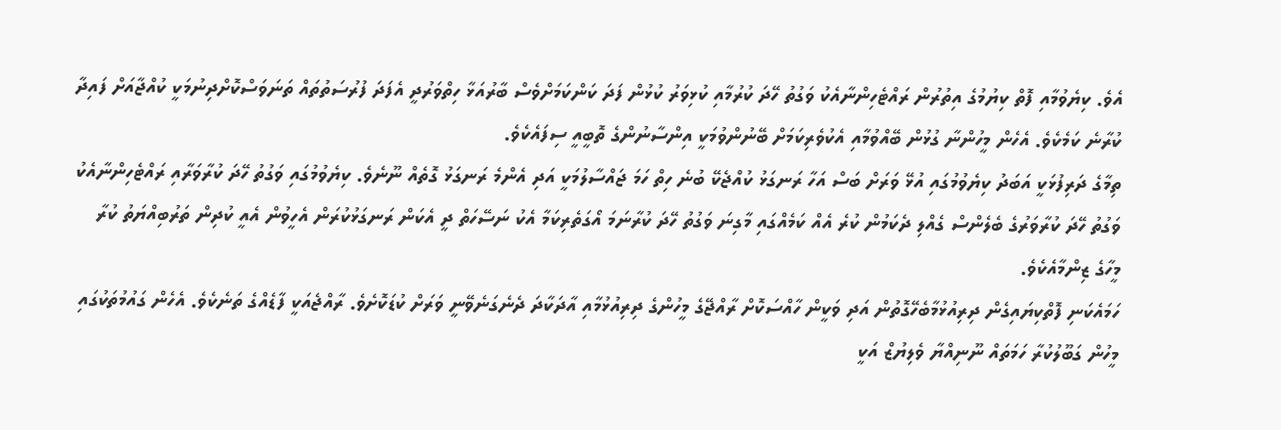އެވެ. ކިޔެވުމާއި ފޮތް ކިޔުމުގެ އިތުރުން ރައްޓެހިންނާއެކު ވަގުތު ހޭދަ ކުރުމާއި ކުޅިވަރު ކުޅުން ފަދަ ކަންކަމަށްވެސް ބާރުއަޅާ ހިތްވަރުދީ އެފަދަ ފުރުސަތުތައް ތަނަވަސްކޮށްދިނުމަކީ ކުއްޖާއަށް ފައިދާ ކުރާނެ ކަމެކެވެ. އެހެން މީހުންނާ ގުޅުން ބޭއްވުމާއި އެކުވެރިކަމަށް ބޭނުންވުމަކީ އިންސާނުންގެ ތޮބީއީ ސިފައެކެވެ.
ތިމާގެ ދަރިފުޅަކީ އަބަދު ކިޔެވުމުގައި އުޅޭ ވަރަށް ބަސް އަހާ ރަނގަޅު ކުއްޖެކޭ ބުނެ ހިތް ހަމަ ޖައްސާލުމަކީ އަދި އެންމެ ރަނގަޅު ގޮތެއް ނޫނެވެ. ކިޔެވުމުގައި ވަގުތު ހޭދަ ކުރާވަރާއި ރައްޓެހިންނާއެކު ވަގުތު ހޭދަ ކުރާވަރުގެ ބެލެންސް ގެއްލި ދެކަމުން ކުރެ އެއް ކަމެއްގައި މާގިނަ ވަގުތު ހޭދަ ކުރާނަމަ އޯގަތެރިކަމާ އެކު ނަސޭހަތް ދީ އެކަން ރަނގަޅުކުރަން އެހީވުން އެއީ ކުދިން ތަރުބިއްޔަތު ކުރާ މީހާގެ ޒިންމާއެކެވެ.
ހަމައެކަނި ފޮތްކިޔައިގެން ދިރިއުޅުމާބެހޭގޮތުން އަދި ވަކީން ހާއްސަކޮށް ރާއްޖޭގެ މީހުންގެ ދިރިއުޅުމާއި އާދަކާދަ ދެނެގަނެވޭނީ ވަރަށް ކުޑަކޮށެވެ. ރާއްޖެއަކީ ފާޑެއްގެ ތަނެކެވެ. އެހެން ގައުމުތަކުގައި މީހުން ގަބޫލުކުރާ ހަމަތައް ނޫނިއްޔާ ވެލިޔުޒް އަކީ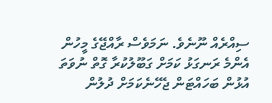ސިއްރެއް ނޫނެވެ. ނަމަވެސް ރާއްޖޭގެ މީހުން އެންމެ ރަނގަޅު ކަމަށް ގަބޫލުކުރާ ގޮތް ނުވަތަ އުޅުން ބަހައްޓަން ޖެހޭނެކަމަށް ދުލުން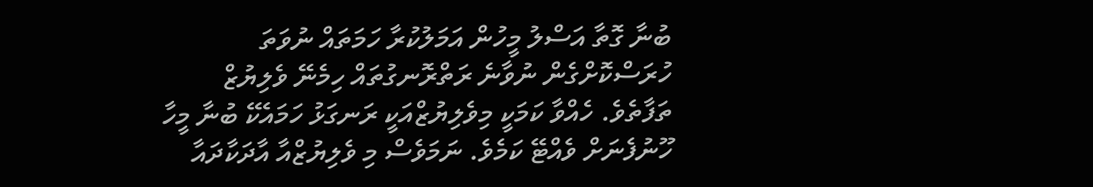ބުނާ ގޮތާ އަސްލު މީހުން އަމަލުކުރާ ހަމަތައް ނުވަތަ ހުރަސްކޮށްގެން ނުވާނެ ރަތްރޮނގުތައް ހިމެނޭ ވެލިޔުޒް ތަފާތެވެ. ހެއްވާ ކަމަކީ މިވެލިޔުޒްއަކީ ރަނގަޅު ހަމައެކޭ ބުނާ މީހާ ހޫނުފެނަށް ވެއްޓޭ ކަމެވެ. ނަމަވެސް މި ވެލިޔުޒްއާ އާދަކާދައާ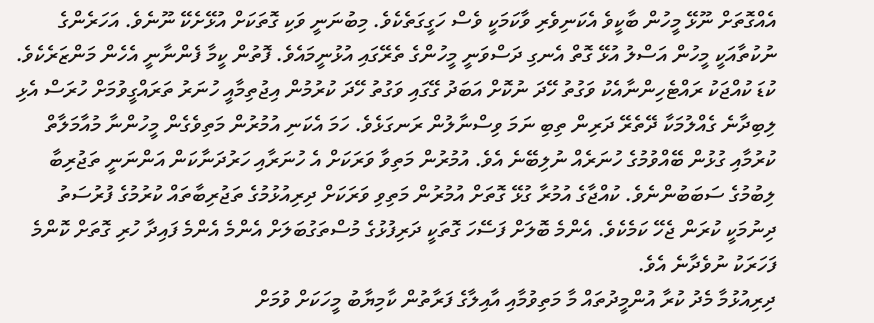އެއްގޮތަށް ނޫޅޭ މީހުން ބާކީވެ އެކަނިވެރި ވާކަމަކީ ވެސް ހަގީގަތެކެވެ. މިބުނަނީ ވަކި ގޮތަކަށް އުޅޭށެކޭ ނޫނެވެ. އަހަރެންގެ ނުކުތާއަކީ މީހުން އަސްލު އުޅޭ ގޮތް އެނގި ދަސްވަނީ މީހުންގެ ތެރޭގައި އުޅުނީމައެވެ. ފޮތުން ކީމާ ފެންނާނީ އެހެން މަންޒަރެކެވެ.
ކުޑަ ކުއްޖަކު ރައްޓެހިންނާއެކު ވަގުތު ހޭދަ ނުކޮށް އަބަދު ގޭގައި ވަގުތު ހޭދަ ކުރުމުން އިޖުތިމާއީ ހުނަރު ތަރައްގީވުމަށް ހުރަސް އެޅި ލިބިދާނެ ގެއްލުމަކާ ދޭތެރޭ ދަރިން ތިބި ނަމަ ވިސްނާލުން ރަނގަޅެވެ. ހަމަ އެކަނި އުމުރުން މަތިވެގެން މީހުންނާ މުއާމަލާތް ކުރުމާއި ގުޅުން ބޭއްވުމުގެ ހުނަރެއް ނުލިބޭނެ އެވެ. އުމުރުން މަތިވާ ވަރަކަށް އެ ހުނަރާއި ހަރުދަނާކަން އަންނަނީ ތަޖުރިބާ ލިބުމުގެ ސަބަބުންނެވެ. ކުއްޖާގެ އުމުރާ ގުޅޭ ގޮތަށް އުމުރުން މަތިވި ވަރަކަށް ދިރިއުޅުމުގެ ތަޖުރިބާތައް ކުރުމުގެ ފުރުސަތު ދިނުމަކީ ކުރަން ޖެހޭ ކަމެކެވެ. އެންމެ ބޮލަށް ފަސޭހަ ގޮތަކީ ދަރިފުޅުގެ މުސްތަގުބަލަށް އެންމެ އެންމެ ފައިދާ ހުރި ގޮތަށް ކޮންމެ ފަހަރަކު ނުވެދާނެ އެވެ.
ދިރިއުޅުމާ މެދު ކުރާ އުންމީދުތައް މާ މަތިވުމާއި އާއިލާގެ ފަރާތުން ކާމިޔާބު މީހަކަށް ވުމަށް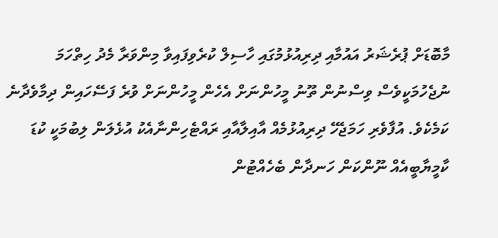މާބޮޑަށް ޕުރެޝަރު އައުމާއި ދިރިއުޅުމުގައި ހާސިލް ކުރެވިފައިވާ މިންވަރާ މެދު ހިތްހަމަ ނުޖެހުމަކީވެސް ވިސްނުން ތޫނު މީހުންނަށް އެހެން މީހުންނަށް ވުރެ ފަސޭހައިން ދިމާވެދާނެ ކަމެކެވެ. އުފާވެރި ހަމަޖެހޭ ދިރިއުޅުމެއް އާއިލާއާއި ރައްޓެހިންނާއެކު އުޅެލަން ލިބުމަކީ ކުޑަ ކާމީޔާބީއެއް ނޫންކަން ހަނދާން ބެހެއްޓުން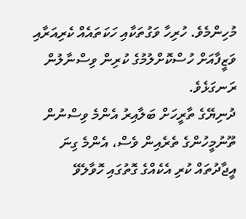މުހިންމެވެ. ހުރިހާ ވަގުތަކާއި ހަކަތައެއް ކެރިއަރާއި ވަޒީފާއަށް ހުސްކޮށްލުމުގެ ކުރިން ވިސްނާލުން ރަނގަޅެވެ.
ދުނިޔޭގެ ތާރީހަށް ބަލާއިރު އެންމެ ވިސްނުން ތޫނުމީހުންގެ ތެރެއިން ވެސް، އެންމެ ގިނަ އީޖާދުތައް ކުރި އެކެއްގެ ގޮތުގައި ހޮވާލެވޭ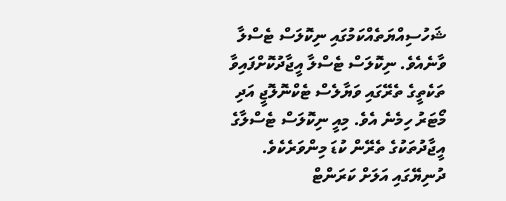ޝަހުސިއްޔަތެއްކަމުގައި ނިކޮލަސް ޓެސްލާ ވާނެއެވެ. ނިކޮލަސް ޓެސްލާ އީޖާދުކޮށްފައިވާ ތަކެތީގެ ތެރޭގައި ވަޔާލެސް ޓެކްނޮލޮޖީ އަދި މޯޓަރު ހިމެނެ އެވެ. މިއީ ނިކޮލަސް ޓެސްލާގެ އީޖާދުތަކުގެ ތެރޭން ކުޑަ މިންވަރެކެވެ. ދުނިޔޭގައި އަލަށް ކަރަންޓް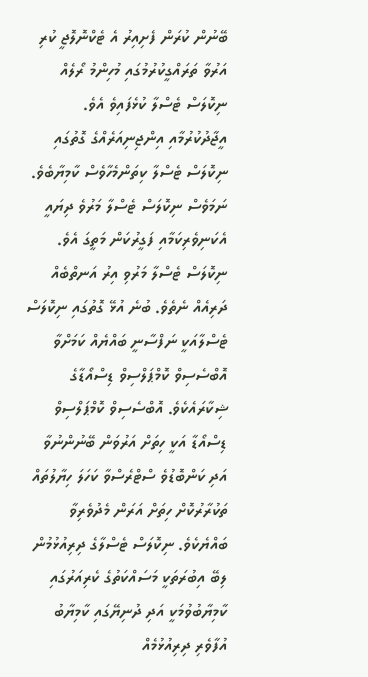ބޭނުން ކުރަން ފެށިއިރު އެ ޓެކްނޮލޮޖީ ކުރި އަރުވާ ތަރައްގީކުރުމުގައި މުހިންމު ރޯލެއް ނިކޮލަސް ޓެސްލާ ކުޅެފައިވެ އެވެ. އީޖާދުކުރުމާއި އިންޖިނިއަރެއްގެ ގޮތުގައި ނިކޮލަސް ޓެސްލާ ކިތަންމެހާވެސް ކާމިޔާބެވެ. ނަމަވެސް ނިކޮލަސް ޓެސްލާ މަރުވެ ދިޔައީ އެކަނިވެރިކަމާއި ފަގީރުކަން މަތީގަ އެވެ. ނިކޮލަސް ޓެސްލާ މަރުވި އިރު އަނތްބެއް ދަރިއެއް ނެތެވެ. ބުނެ އުޅޭ ގޮތުގައި ނިކޮލަސް ޓެސްލާއަކީ ނަފްސާނީ ބައްޔެއް ކަމަށްވާ އޮބްސެސިވް ކޮމްޕަލްސިވް ޑިސްއޯޑާގެ ޝިކާރައެކެވެ. އޮބްސެސިވް ކޮމްޕަލްސިވް ޑިސްއޯޑާ އަކީ ހިތަށް އަރުވަން ބޭނުންނުވާ އަދި ކަންބޮޑުވެ ސްޓްރެސްވާ ކަހަލަ ހިޔާލުތައް ތަކުރާރުކޮށް ހިތަށް އަރަން މެދުވެރިވާ ބައްޔެކެވެ. ނިކޮލަސް ޓެސްލާގެ ދިރިއުޅުމުން ލިބޭ އިބުރަތަކީ މަސައްކަތުގެ ކެރިއަރުގައި ކާމިޔާބުވުމަކީ އަދި ދުނިޔޭގައި ކާމިޔާބު އުފާވެރި ދިރިއުޅުމެއް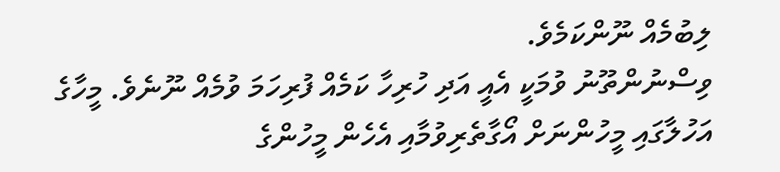ލިބުމެއް ނޫންކަމެވެ.
ވިސްނުންތޫނު ވުމަކީ އެއީ އަދި ހުރިހާ ކަމެއް ފުރިހަމަ ވުމެއް ނޫނެވެ. މީހާގެ އަހުލާގައި މީހުންނަށް އޯގާތެރިވުމާއި އެހެން މީހުންގެ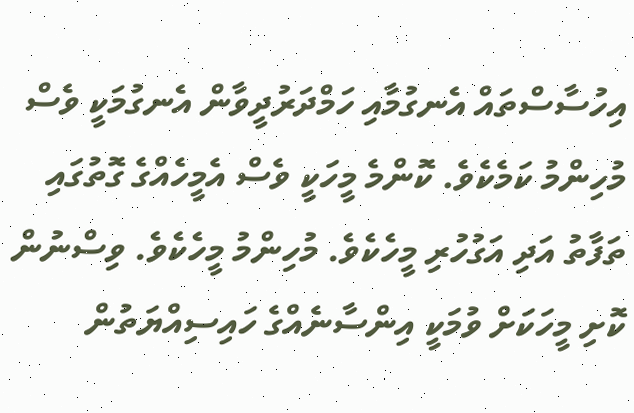އިހުސާސްތައް އެނގުމާއި ހަމްދަރުދީވާން އެނގުމަކީ ވެސް މުހިންމު ކަމެކެވެ. ކޮންމެ މީހަކީ ވެސް އެމީހެއްގެ ގޮތުގައި ތަފާތު އަދި އަގުހުރި މީހެކެވެ. މުހިންމު މީހެކެވެ. ވިސްނުން ކޮށި މީހަކަށް ވުމަކީ އިންސާނެއްގެ ހައިސިއްޔަތުން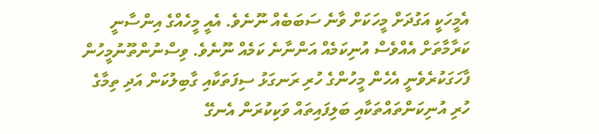އެމީހަކީ އަގުދަށް މީހަކަށް ވާނެ ސަބަބެއް ނޫނެވެ. އެއީ މީހެއްގެ އިންސާނީ ކަރާމާތަށް އެއްވެސް އުނިކަމެއް އަންނާނެ ކަމެއް ނޫނެވެ. ވިސްނުންތޫނުމީހުން ފާހަގަކުރެވެނީ އެހެން މީހުންގެ ހުރި ރަނގަޅު ސިފަތަކާއި ގާބިލުކަން އަދި ތިމާގެ ހުރި އުނިކަންތައްތަކާއި ބަލިފައިތައް ވަކިކުރަން އެނގޭ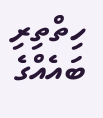ހިތްތިރި ބައެއްގެ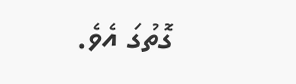ގޮތުގަ އެވެ.